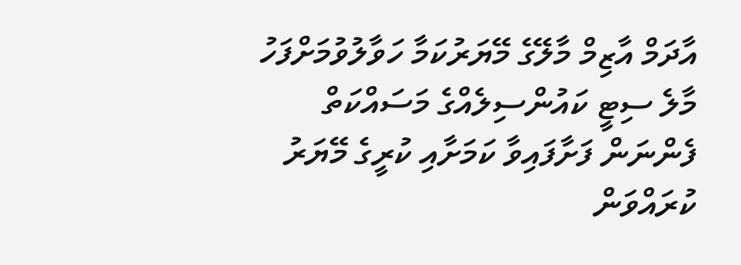އާދަމް އާޒިމް މާލޭގެ މޭޔަރުކަމާ ހަވާލުވުމަށްފަހު މާލެ ސިޓީ ކައުންސިލެއްގެ މަސައްކަތް ފެންނަން ފަށާފައިވާ ކަމަށާއި ކުރީގެ މޭޔަރު ކުރައްވަން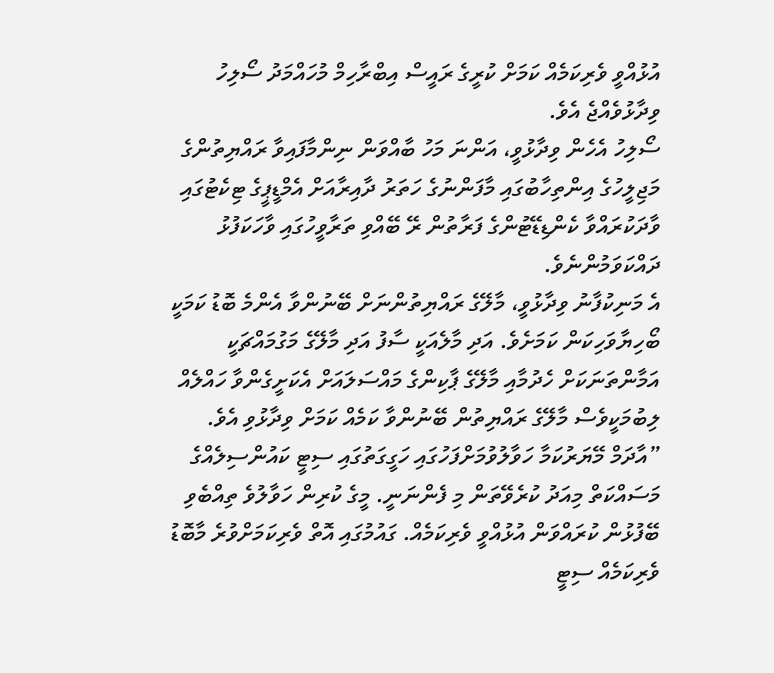އުޅުއްވީ ވެރިކަމެއް ކަމަށް ކުރީގެ ރައީސް އިބްރާހިމް މުހައްމަދު ސޯލިހު ވިދާޅުވެއްޖެ އެވެ.
ސޯލިހު އެހެން ވިދާޅުވީ، އަންނަ މަހު ބާއްވަން ނިންމާފައިވާ ރައްޔިތުންގެ މަޖިލީހުގެ އިންތިހާބުގައި މާފަންނުގެ ހަތަރު ދާއިރާއަށް އެމްޑީޕީގެ ޓިކެޓުގައި ވާދަކުރައްވާ ކެންޑިޑޭޓުންގެ ފަރާތުން ރޭ ބޭއްވި ތަރާވީހުގައި ވާހަކަފުޅު ދައްކަވަމުންނެވެ.
އެ މަނިކުފާނު ވިދާޅުވީ، މާލޭގެ ރައްޔިތުންނަށް ބޭނުންވާ އެންމެ ބޮޑު ކަމަކީ ބޯހިޔާވަހިކަން ކަމަށެވެ. އަދި މާލެއަކީ ސާފު އަދި މާލޭގެ މަގުމައްޗަކީ އަމާންތަނަކަށް ހެދުމާއި މާލޭގެ ޕާކިންގެ މައްސަލައަށް އެކަށީގެންވާ ހައްލެއް ލިބުމަކީވެސް މާލޭގެ ރައްޔިތުން ބޭނުންވާ ކަމެއް ކަމަށް ވިދާޅުވި އެވެ.
”އާދަމް މޭޔަރުކަމާ ހަވާލުވުމަށްފަހުގައި ހަގީގަތުގައި ސިޓީ ކައުންސިލެއްގެ މަސައްކަތް މިއަދު ކުރެވޭތަން މި ފެންނަނީ. މީގެ ކުރިން ހަވާލުވެ ތިއްބެވި ބޭފުޅުން ކުރައްވަން އުޅުއްވީ ވެރިކަމެއް. ގައުމުގައި އޮތް ވެރިކަމަށްވުރެ މާބޮޑު ވެރިކަމެއް ސިޓީ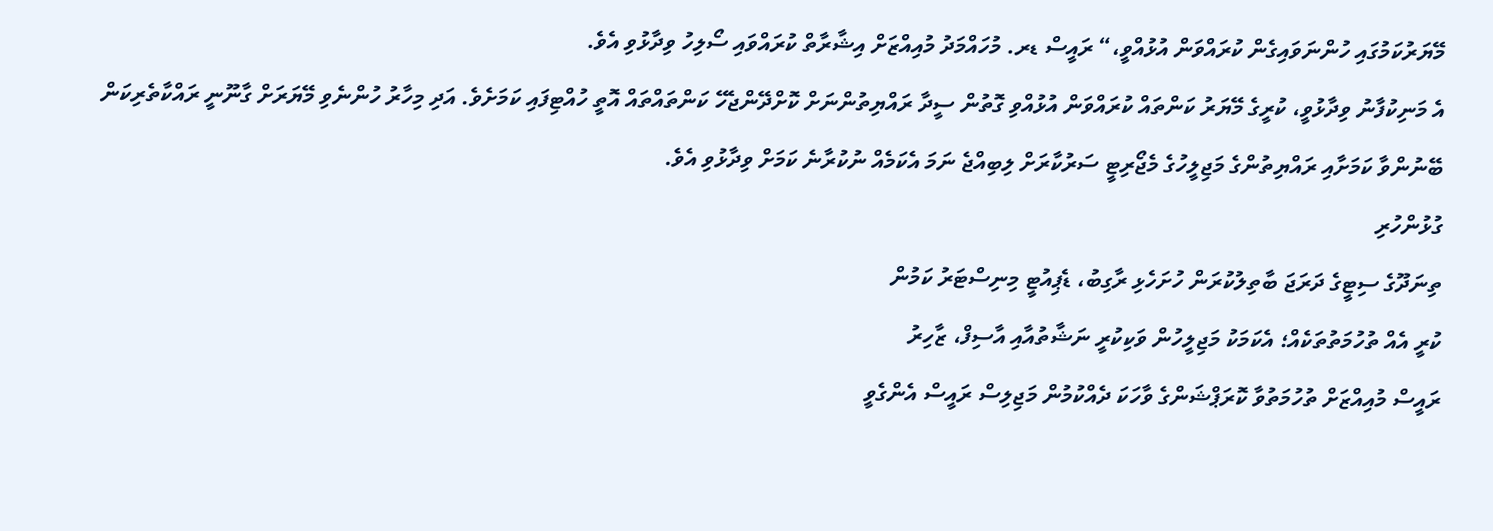މޭޔަރުކަމުގައި ހުންނަވައިގެން ކުރައްވަން އުޅުއްވީ،“ ރައީސް ޑރ. މުހައްމަދު މުއިއްޒަށް އިޝާރާތް ކުރައްވައި ސޯލިހު ވިދާޅުވި އެވެ.
އެ މަނިކުފާނު ވިދާޅުވީ، ކުރީގެ މޭޔަރު ކަންތައް ކުރައްވަން އުޅުއްވި ގޮތުން ސީދާ ރައްޔިތުންނަށް ކޮށްދޭންޖެހޭ ކަންތައްތައް އޮތީ ހުއްޓިފައި ކަމަށެވެ. އަދި މިހާރު ހުންނެވި މޭޔަރަށް ގާނޫނީ ރައްކާތެރިކަން ބޭނުންވާ ކަމަށާއި ރައްޔިތުންގެ މަޖިލީހުގެ މެޖޯރިޓީ ސަރުކާރަށް ލިބިއްޖެ ނަމަ އެކަމެއް ނުކުރާނެ ކަމަށް ވިދާޅުވި އެވެ.
ގުޅުންހުރި
ތިނަދޫގެ ސިޓީގެ ދަރަޖަ ބާތިލުކުރަން ހުށަހެޅި ރާގިބު، ޑެޕިއުޓީ މިނިސްޓަރު ކަމުން
ކުރީ އެއް ތުހުމަތުތަކެއް؛ އެކަމަކު މަޖިލީހުން ވަކިކުރީ ނަޝާތުއާއި އާސިފް، ޒާހިރު
ރައީސް މުއިއްޒަށް ތުހުމަތުވާ ކޮރަޕްޝަންގެ ވާހަކަ ދެއްކުމުން މަޖިލިސް ރައީސް އެންގެވީ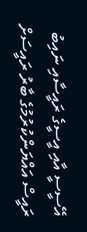އޭސީސީ އާއި އީސީގެ ރައީސާއި ނައިބު ރައީސް އައްޔަންކުރުމުގެ ބާރު ރައީސަށް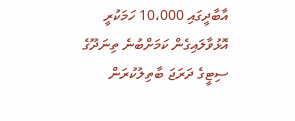އާބާދީގައި 10،000 ހަމަކުރީ އޮޅުވާލައިގެން ކަމަށްބުނެ ތިނަދޫގެ ސިޓީގެ ދަރަޖަ ބާތިލުކުރަން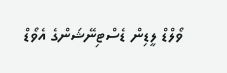ވޯލްޑް ލީޑިން ޑެސްޓިނޭޝަންގެ އެވޯޑް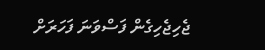ޖެހިޖެހިގެން ފަސްވަނަ ފަހަރަށް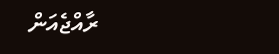ރާއްޖެއަން